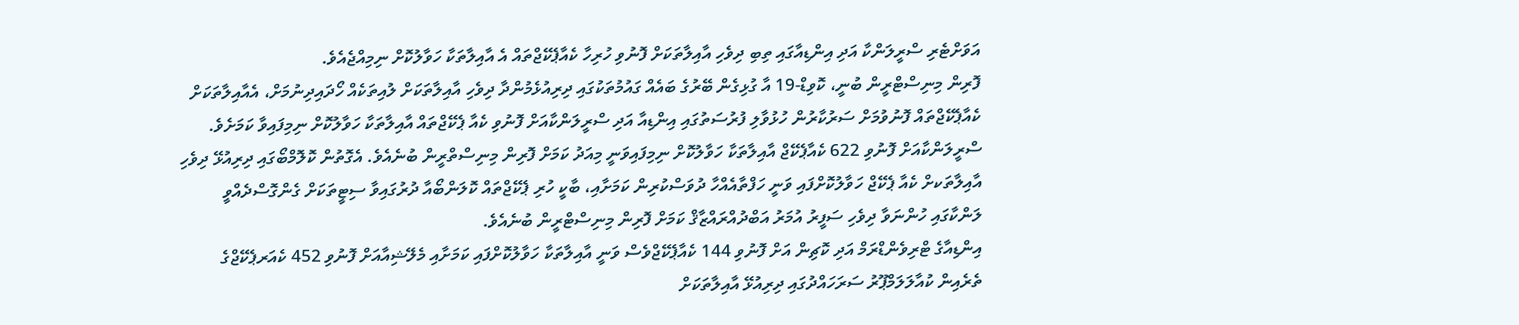އަވަށްޓެރި ސްރީލަންކާ އަދި އިންޑިއާގައި ތިބި ދިވެހި އާއިލާތަކަށް ފޮނުވި ހުރިހާ ކެއާޕެކޭޖްތައް އެ އާއިލާތަކާ ހަވާލުކޮށް ނިމިއްޖެއެވެ.
ފޮރިން މިނިސްޓްރީން ބުނީ، ކޮވިޑް-19 އާ ގުޅިގެން ބޭރުގެ ބައެއް ގައުމުތަކުގައި ދިރިއުޅެމުންދާ ދިވެހި އާއިލާތަކަށް ލުއިތަކެއް ހޯދައިދިނުމަށް، އެއާއިލާތަކަށް ކެއާޕެކޭޖްތައް ފޮނުވުމަށް ސަރުކާރުން ހުޅުވާލި ފުރުސަތުގައި އިންޑިއާ އަދި ސްރީލަންކާއަށް ފޮނުވި ކެއާ ޕެކޭޖްތައް އާއިލާތަކާ ހަވާލުކޮށް ނިމިފައިވާ ކަމަށެވެ.
ސްރީލަންކާއަށް ފޮނުވި 622 ކެއާޕެކޭޖް އާއިލާތަކާ ހަވާލުކޮށް ނިމިފައިވަނީ މިއަދު ކަމަށް ފޮރިން މިނިސްތްރީން ބުނެއެވެ. އެގޮތުން ކޮލޮމްބޯގައި ދިރިއުޅޭ ދިވެހި އާއިލާތަކށް ކެއާ ޕެކޭޖް ހަވާލުކޮށްފައި ވަނީ ހަފްތާއެއްހާ ދުވަސްކުރިން ކަމަށާއި، ބާކީ ހުރި ޕެކޭޖްތައް ކޮލަންބޯއާ ދުރުގައިވާ ސިޓީތަކަށް ގެންގޮސްދެއްވީ ލަންކާގައި ހުންނަވާ ދިވެހި ސަފީރު އުމަރު އަބްދުއްރައްޒާޤް ކަމަށް ފޮރިން މިނިސްޓްރީން ބުނެއެވެ.
އިންޑިއާގެ ޓްރިވެންޑްރަމް އަދި ކޮޗިން އަށް ފޮނުވި 144 ކެއާޕެކޭޖްވެސް ވަނީ އާއިލާތަކާ ހަވާލުކޮށްފައި ކަމަށާއި މެލޭޝިއާއަށް ފޮނުވި 452 ކެއަރޕެކޭޖްގެ ތެރެއިން ކުއާލަލަމްޕޫރު ސަރަހައްދުގައި ދިރިއުޅޭ އާއިލާތަކަށް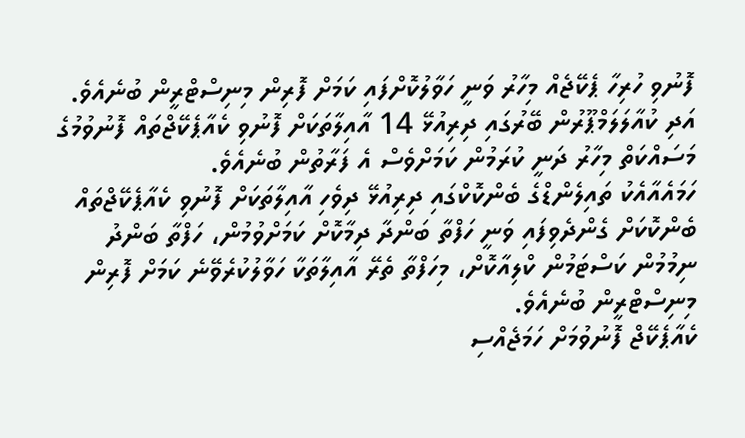ފޮނުވި ހުރިހާ ޕެކޭޖެއް މިހާރު ވަނީ ހަވާލުކޮށްފައި ކަމަށް ފޮރިން މިނިސްޓްރީން ބުނެއެވެ. އަދި ކުއާލަލަމްޕޫރުން ބޭރުގައި ދިރިއުޅޭ 14 އާއިލާތަކަށް ފޮނުވި ކެއާޕެކޭޖްތައް ފޮނުވުމުގެ މަސައްކަތް މިހާރު ދަނީ ކުރަމުން ކަމަށްވެސް އެ ފަރާތުން ބުނެއެވެ.
ހަމައެއާއެކު ތައިލެންޑްގެ ބެންކޮކްގައި ދިރިއުޅޭ ދިވެހި އާއިލާތަކަށް ފޮނުވި ކެއާޕެކޭޖްތައް ބެންކޮކަށް ގެންދެވިފައި ވަނީ ހަފްތާ ބަންދާ ދިމާކޮށް ކަމަށްވުމުން، ހަފްތާ ބަންދު ނިމުމުން ކަސްޓަމުން ކްލިއާކޮށް، މިހަފްތާ ތެރޭ އާއިލާތަކާ ހަވާލުކުރެވޭނެ ކަމަށް ފޮރިން މިނިސްޓްރީން ބުނެއެވެ.
ކެއާޕެކޭޖް ފޮނުވުމަށް ހަމަޖެއްސި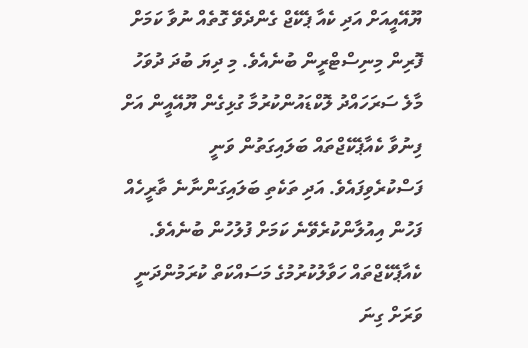ޔޫއޭއީއަށް އަދި ކެއާ ޕެކޭޖް ގެންދެވޭ ގޮތެއް ނުވާ ކަމަށް ފޮރިން މިނިސްޓްރީން ބުނެއެވެ. މި ދިޔަ ބުދަ ދުވަހު މާލެ ސަރަހައްދު ލޮކްޑައުންކުރުމާ ގުޅިގެން ޔޫއޭއީން އަށް ފިނުވާ ކެއާޕެކޭޖްތައް ބަލައިގަތުން ވަނީ ފަސްކުރެވިފައެވެ. އަދި ތަކެތި ބަލައިގަންނާނެ ތާރީހެއް ފަހުން އިއުލާންކުރެވޭނެ ކަމަށް ފުލުހުން ބުނެއެވެ.
ކެއާޕެކޭޖްތައް ހަވާލުކުރުމުގެ މަސައްކަތް ކުރަމުންދަނީ ވަރަށް ގިނަ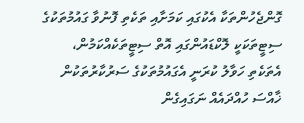ގޮންޖެހުންތަކާ އެކުގައި ކަމަށާއި ތަކެތި ފޮނުވާ ގައުމުތަކުގެ ސިޓީތަކަކީ ލޮކްޑައުންގައި އޮތް ސިޓީތަކެއްކަމުން، އެތަކެތި ހަވާލު ކުރަނީ އެގައުމުތަކުގެ ސަރުކާރުތަކުން ޚާއްސަ ހުއްދައެއް ނަގައިގެން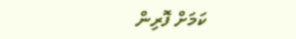ކަމަށް ފޮރިން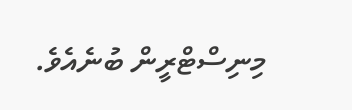މިނިސްޓްރީން ބުނެއެވެ.